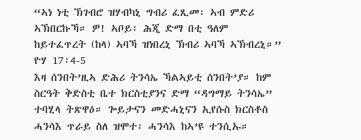“ኣነ ነቲ ኽገብሮ ዝሃብካኒ ግብሪ ፈጺመ፡ ኣብ ምድሪ ኣኽበርኩኻ። ዎ! ኣቦይ፡ ሕጂ ድማ በቲ ዓለም ከይተፈጥረት (ከላ) ኣባኻ ዝነበረኒ ኽብሪ ኣባኻ ኣኽብረኒ።” ዮሃ 17፡4-5
እዛ ሰንበት’ዚኣ ድሕሪ ትንሳኤ ኻልኣይቲ ሰንበት’ያ። ከም ስርዓት ቅድስቲ ቤተ ክርስቲያንና ድማ “ዳግማይ ትንሳኤ” ተባሂላ ትጽዋዕ። ጐይታናን መድሓኒናን ኢየሱስ ክርስቶስ ሓንሳእ ጥራይ ስለ ዝሞተ፡ ሓንሳእ ከኣ’ዩ ተንሲኡ።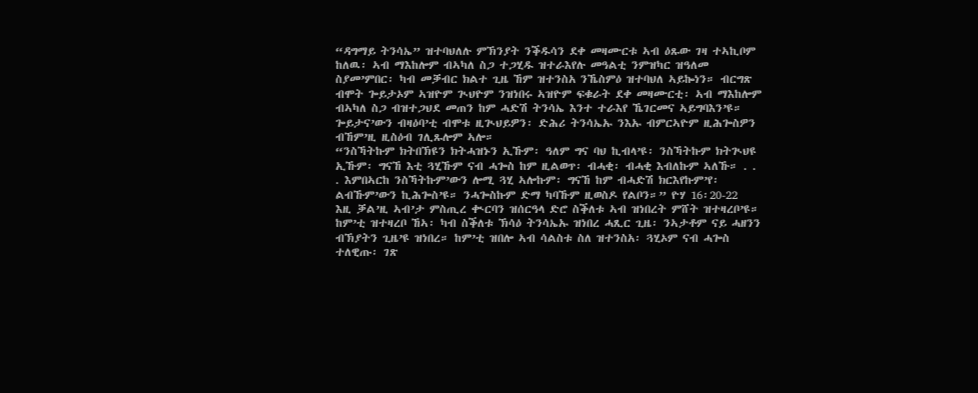“ዳግማይ ትንሳኤ” ዝተባህለሉ ምኽንያት ንቕዱሳን ደቀ መዛሙርቱ ኣብ ዕጹው ገዛ ተኣኪቦም ከለዉ፡ ኣብ ማእከሎም ብኣካለ ስጋ ተጋሂዱ ዝተራእየሉ መዓልቲ ንምዝካር ዝዓለመ ስያመ’ምበር፡ ካብ መቓብር ክልተ ጊዜ ኸም ዝተንስአ ንኼስምዕ ዝተባህለ ኣይኰነን። ብርግጽ ብሞት ጐይታኦም ኣዝዮም ጒህዮም ንዝነበሩ ኣዝዮም ፍቁራት ደቀ መዛሙርቲ፡ ኣብ ማእከሎም ብኣካለ ስጋ ብዝተጋህደ መጠን ከም ሓድሽ ትንሳኤ እንተ ተራእየ ኼገርመና ኣይግባእን’ዩ። ጐይታና’ውን ብዛዕባ’ቲ ብሞቱ ዚጒህይዎን፡ ድሕሪ ትንሳኤኡ ንእኡ ብምርኣዮም ዚሕጐስዎን ብኸም’ዚ ዚስዕብ ገሊጹሎም ኣሎ።
“ንስኻትኩም ክትበኽዩን ክትሓዝኑን ኢኹም፡ ዓለም ግና ባህ ኪብላ’ዩ፡ ንስኻትኩም ክትጒህዩ ኢኹም፡ ግናኸ እቲ ጓሂኹም ናብ ሓጐስ ከም ዚልወጥ፡ ብሓቂ፡ ብሓቂ እብለኩም ኣለኹ። . . . እምበኣርከ ንስኻትኩም’ውን ሎሚ ጓሂ ኣሎኩም፡ ግናኸ ከም ብሓድሽ ክርእየኩም’የ፡ ልብኹም’ውን ኪሕጐስ’ዩ። ንሓጐስኩም ድማ ካባኹም ዚወስዶ የልቦን።” ዮሃ 16፡20-22
እዚ ቓል’ዚ ኣብ’ታ ምስጢረ ቊርባን ዝሰርዓላ ድሮ ስቕለቱ ኣብ ዝነበረት ምሸት ዝተዛረቦ’ዩ። ከም’ቲ ዝተዛረቦ ኸኣ፡ ካብ ስቕለቱ ኽሳዕ ትንሳኤኡ ዝነበረ ሓጺር ጊዜ፡ ንኣታቶም ናይ ሓዘንን ብኽያትን ጊዜ’ዩ ዝነበረ። ከም’ቲ ዝበሎ ኣብ ሳልስቱ ስለ ዝተንስአ፡ ጓሂኦም ናብ ሓጐስ ተለዊጡ፡ ገጽ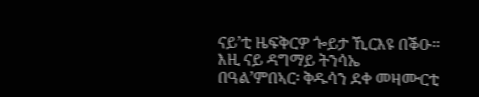ናይ’ቲ ዜፍቅርዎ ጐይታ ኺርእዩ በቕዑ። እዚ ናይ ዳግማይ ትንሳኤ በዓል’ምበኣር፡ ቅዱሳን ደቀ መዛሙርቲ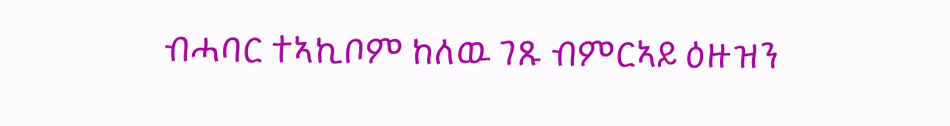ብሓባር ተኣኪቦም ከለዉ ገጹ ብምርኣይ ዕዙዝን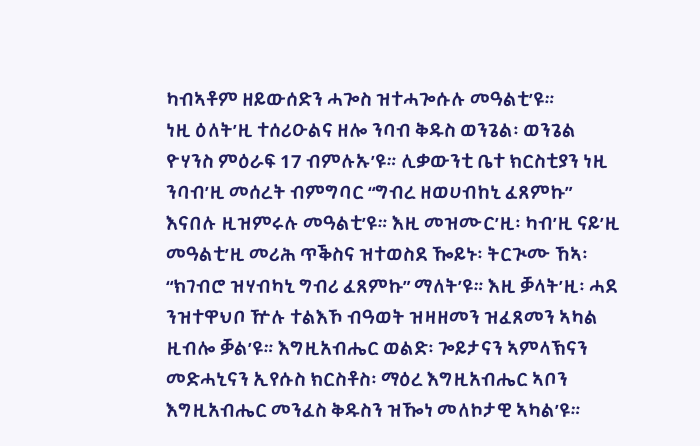ካብኣቶም ዘይውሰድን ሓጐስ ዝተሓጐሱሉ መዓልቲ’ዩ።
ነዚ ዕለት’ዚ ተሰሪዑልና ዘሎ ንባብ ቅዱስ ወንጌል፡ ወንጌል ዮሃንስ ምዕራፍ 17 ብምሉኡ’ዩ። ሊቃውንቲ ቤተ ክርስቲያን ነዚ ንባብ’ዚ መሰረት ብምግባር “ግብረ ዘወሀብከኒ ፈጸምኩ” እናበሉ ዚዝምሩሉ መዓልቲ’ዩ። እዚ መዝሙር’ዚ፡ ካብ’ዚ ናይ’ዚ መዓልቲ’ዚ መሪሕ ጥቕስና ዝተወስደ ዀይኑ፡ ትርጒሙ ኸኣ፡ “ክገብሮ ዝሃብካኒ ግብሪ ፈጸምኩ” ማለት’ዩ። እዚ ቓላት’ዚ፡ ሓደ ንዝተዋህቦ ዅሉ ተልእኾ ብዓወት ዝዛዘመን ዝፈጸመን ኣካል ዚብሎ ቓል’ዩ። እግዚአብሔር ወልድ፡ ጐይታናን ኣምላኽናን መድሓኒናን ኢየሱስ ክርስቶስ፡ ማዕረ እግዚአብሔር ኣቦን እግዚአብሔር መንፈስ ቅዱስን ዝዀነ መለኮታዊ ኣካል’ዩ።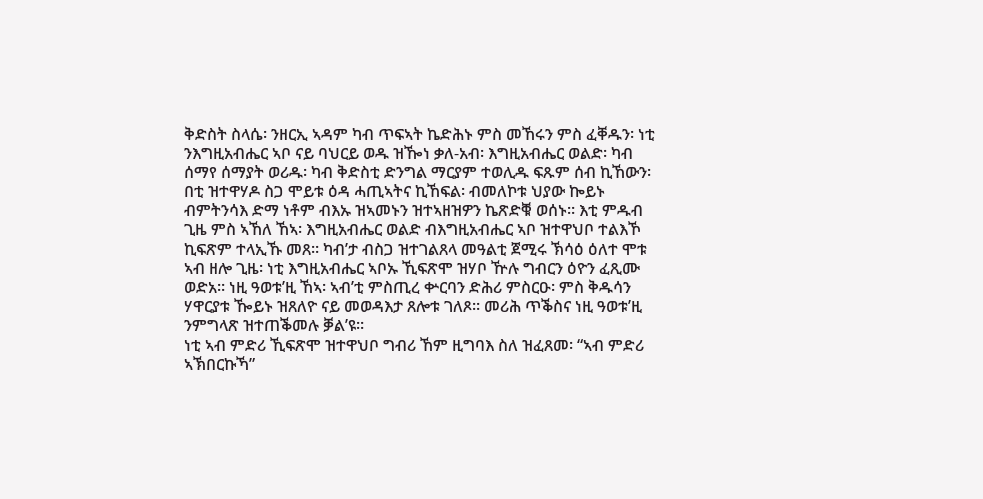ቅድስት ስላሴ፡ ንዘርኢ ኣዳም ካብ ጥፍኣት ኬድሕኑ ምስ መኸሩን ምስ ፈቐዱን፡ ነቲ ንእግዚአብሔር ኣቦ ናይ ባህርይ ወዱ ዝዀነ ቃለ-አብ፡ እግዚአብሔር ወልድ፡ ካብ ሰማየ ሰማያት ወሪዱ፡ ካብ ቅድስቲ ድንግል ማርያም ተወሊዱ ፍጹም ሰብ ኪኸውን፡ በቲ ዝተዋሃዶ ስጋ ሞይቱ ዕዳ ሓጢኣትና ኪኸፍል፡ ብመለኮቱ ህያው ኰይኑ ብምትንሳእ ድማ ነቶም ብእኡ ዝኣመኑን ዝተኣዘዝዎን ኬጽድቑ ወሰኑ። እቲ ምዱብ ጊዜ ምስ ኣኸለ ኸኣ፡ እግዚአብሔር ወልድ ብእግዚአብሔር ኣቦ ዝተዋህቦ ተልእኾ ኪፍጽም ተላኢኹ መጸ። ካብ’ታ ብስጋ ዝተገልጸላ መዓልቲ ጀሚሩ ኽሳዕ ዕለተ ሞቱ ኣብ ዘሎ ጊዜ፡ ነቲ እግዚአብሔር ኣቦኡ ኺፍጽሞ ዝሃቦ ዅሉ ግብርን ዕዮን ፈጺሙ ወድአ። ነዚ ዓወቱ’ዚ ኸኣ፡ ኣብ’ቲ ምስጢረ ቍርባን ድሕሪ ምስርዑ፡ ምስ ቅዱሳን ሃዋርያቱ ዀይኑ ዝጸለዮ ናይ መወዳእታ ጸሎቱ ገለጾ። መሪሕ ጥቕስና ነዚ ዓወቱ’ዚ ንምግላጽ ዝተጠቕመሉ ቓል’ዩ።
ነቲ ኣብ ምድሪ ኺፍጽሞ ዝተዋህቦ ግብሪ ኸም ዚግባእ ስለ ዝፈጸመ፡ “ኣብ ምድሪ ኣኽበርኩኻ”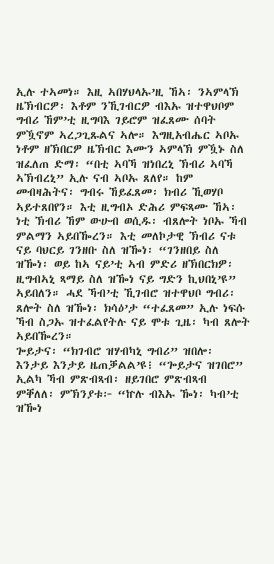ኢሉ ተኣመነ። እዚ ኣበሃህላኡ’ዚ ኸኣ፡ ንኣምላኽ ዜኽብርዎ፡ እቶም ንኺገብርዎ ብእኡ ዝተዋህቦም ግብሪ ኸም’ቲ ዚግባእ ገይሮም ዝፈጸሙ ሰባት ምዃኖም ኣረጋጊጹልና ኣሎ። እግዚአብሔር ኣቦኡ ነቶም ዘኽበርዎ ዜኽብር እሙን ኣምላኽ ምዃኑ ስለ ዝፈለጠ ድማ፡ “በቲ ኣባኻ ዝነበረኒ ኽብሪ ኣባኻ ኣኽብረኒ” ኢሉ ናብ ኣቦኡ ጸለየ። ከም መብዛሕትና፡ ግብሩ ኸይፈጸመ፡ ክብሪ ኺወሃቦ ኣይተጸበየን። እቲ ዚግብኦ ድሕሪ ምፍጻሙ ኸኣ፡ ነቲ ኽብሪ ኸም ውሁብ ወሲዱ፡ ብጸሎት ነቦኡ ኻብ ምልማን ኣይበዀረን። እቲ መለኮታዊ ኽብሪ ናቱ ናይ ባህርይ ገንዘቡ ስለ ዝዀነ፡ “ገንዘበይ ስለ ዝዀነ፡ ወይ ከኣ ናይ’ቲ ኣብ ምድሪ ዘኽበርክዎ፡ ዚግብኣኒ ጻማይ ስለ ዝዀነ ናይ ግድን ኪህበኒ’ዩ” ኣይበለን። ሓደ ኻብ’ቲ ኺገብሮ ዝተዋህቦ ግብሪ፡ ጸሎት ስለ ዝዀነ፡ ክሳዕ’ታ “ተፈጸመ” ኢሉ ነፍሱ ኻብ ስጋኡ ዝተፈልየትሉ ናይ ሞቱ ጊዜ፡ ካብ ጸሎት ኣይበዀረን።
ጐይታና፡ “ክገብሮ ዝሃብካኒ ግብሪ” ዝበሎ፡ እንታይ እንታይ ዜጠቓልል’ዩ፧ “ጐይታና ዝገበሮ” ኢልካ ኻብ ምጽብጻብ፡ ዘይገበሮ ምጽብጻብ ምቐለለ፡ ምኽንያቱ፦ “ኵሉ ብእኡ ዀነ፡ ካብ’ቲ ዝዀነ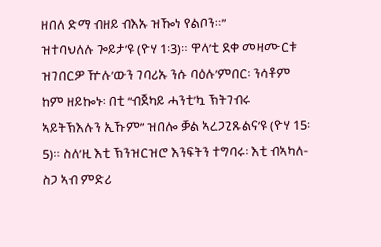ዘበለ ድማ ብዘይ ብእኡ ዝዀነ የልቦን።”
ዝተባህለሉ ጐይታ’ዩ (ዮሃ 1፡3)። ዋላ’ቲ ደቀ መዛሙርቱ ዝገበርዎ ዅሉ’ውን ገባሪኡ ንሱ ባዕሉ’ምበር፡ ንሳቶም ከም ዘይኰኑ፡ በቲ “ብጀካይ ሓንቲ’ኳ ኽትገብሩ ኣይትኽእሉን ኢኹም” ዝበሎ ቓል ኣረጋጊጹልና’ዩ (ዮሃ 15፡5)። ስለ’ዚ እቲ ኽንዝርዝሮ እንፍትን ተግባሩ፡ እቲ ብኣካለ-ስጋ ኣብ ምድሪ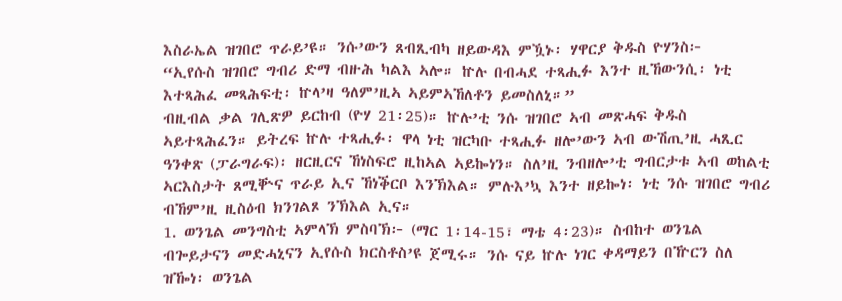እስራኤል ዝገበሮ ጥራይ’ዩ። ንሱ’ውን ጸብጺብካ ዘይውዳእ ምዃኑ፡ ሃዋርያ ቅዱስ ዮሃንስ፦
“ኢየሱስ ዝገበሮ ግብሪ ድማ ብዙሕ ካልእ ኣሎ። ኵሉ በብሓደ ተጻሒፉ እንተ ዚኸውንሲ፡ ነቲ እተጻሕፈ መጻሕፍቲ፡ ኵላ’ዛ ዓለም’ዚኣ ኣይምኣኸለቶን ይመስለኒ።”
ብዚብል ቃል ገሊጽዎ ይርከብ (ዮሃ 21፡25)። ኵሉ’ቲ ንሱ ዝገበሮ ኣብ መጽሓፍ ቅዱስ ኣይተጻሕፈን። ይትረፍ ኵሉ ተጻሒፉ፡ ዋላ ነቲ ዝርካቡ ተጻሒፉ ዘሎ’ውን ኣብ ውሽጢ’ዚ ሓጺር ዓንቀጽ (ፓራግራፍ)፡ ዘርዚርና ኸነስፍሮ ዚከኣል ኣይኰነን። ስለ’ዚ ንብዘሎ’ቲ ግብርታቱ ኣብ ወከልቲ ኣርእስታት ጸሚቝና ጥራይ ኢና ኸነቕርቦ እንኽእል። ምሉእ’ኳ እንተ ዘይኰነ፡ ነቲ ንሱ ዝገበሮ ግብሪ ብኸም’ዚ ዚስዕብ ክንገልጾ ንኽእል ኢና።
1. ወንጌል መንግስቲ ኣምላኽ ምስባኽ፦ (ማር 1፡14-15፣ ማቴ 4፡23)። ስብከተ ወንጌል ብጐይታናን መድሓኒናን ኢየሱስ ክርስቶስ’ዩ ጀሚሩ። ንሱ ናይ ኵሉ ነገር ቀዳማይን በዅርን ስለ ዝዀነ፡ ወንጌል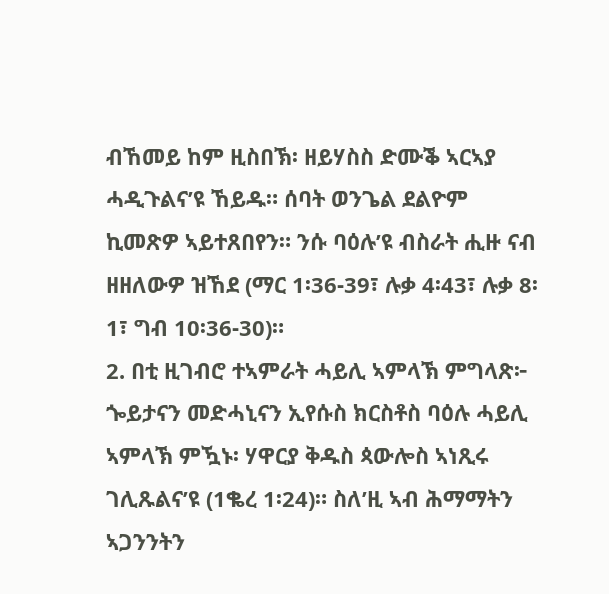ብኸመይ ከም ዚስበኽ፡ ዘይሃስስ ድሙቕ ኣርኣያ ሓዲጉልና’ዩ ኸይዱ። ሰባት ወንጌል ደልዮም ኪመጽዎ ኣይተጸበየን። ንሱ ባዕሉ’ዩ ብስራት ሒዙ ናብ ዘዘለውዎ ዝኸደ (ማር 1፡36-39፣ ሉቃ 4፡43፣ ሉቃ 8፡1፣ ግብ 10፡36-30)።
2. በቲ ዚገብሮ ተኣምራት ሓይሊ ኣምላኽ ምግላጽ፦ ጐይታናን መድሓኒናን ኢየሱስ ክርስቶስ ባዕሉ ሓይሊ ኣምላኽ ምዃኑ፡ ሃዋርያ ቅዱስ ጳውሎስ ኣነጺሩ ገሊጹልና’ዩ (1ቈረ 1፡24)። ስለ’ዚ ኣብ ሕማማትን ኣጋንንትን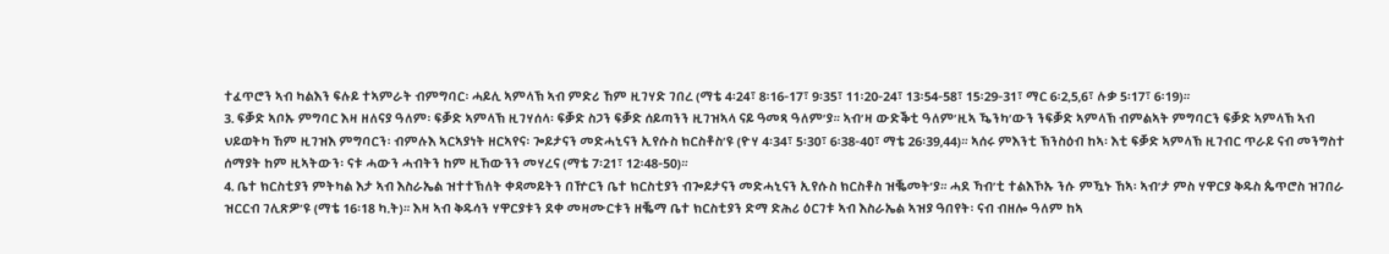ተፈጥሮን ኣብ ካልእን ፍሉይ ተኣምራት ብምግባር፡ ሓይሊ ኣምላኽ ኣብ ምድሪ ኸም ዚገሃድ ገበረ (ማቴ 4፡24፣ 8፡16-17፣ 9፡35፣ 11፡20-24፣ 13፡54-58፣ 15፡29-31፣ ማር 6፡2,5,6፣ ሉቃ 5፡17፣ 6፡19)።
3. ፍቓድ ኣቦኡ ምግባር እዛ ዘለናያ ዓለም፡ ፍቓድ ኣምላኽ ዚገሃሰላ፡ ፍቓድ ስጋን ፍቓድ ሰይጣንን ዚገዝኣላ ናይ ዓመጻ ዓለም’ያ። ኣብ’ዛ ውድቕቲ ዓለም’ዚኣ ዄንካ’ውን ንፍቓድ ኣምላኽ ብምልኣት ምግባርን ፍቓድ ኣምላኽ ኣብ ህይወትካ ኸም ዚገዝእ ምግባርን፡ ብምሉእ ኣርኣያነት ዘርኣየና፡ ጐይታናን መድሓኒናን ኢየሱስ ክርስቶስ’ዩ (ዮሃ 4፡34፣ 5፡30፣ 6፡38-40፣ ማቴ 26፡39,44)። ኣሰሩ ምእንቲ ኽንስዕብ ከኣ፡ እቲ ፍቓድ ኣምላኽ ዚገብር ጥራይ ናብ መንግስተ ሰማያት ከም ዚኣትውን፡ ናቱ ሓውን ሓብትን ከም ዚኸውንን መሃረና (ማቴ 7፡21፣ 12፡48-50)።
4. ቤተ ክርስቲያን ምትካል እታ ኣብ እስራኤል ዝተተኽለት ቀዳመይትን በዅርን ቤተ ክርስቲያን ብጐይታናን መድሓኒናን ኢየሱስ ክርስቶስ ዝቘመት’ያ። ሓደ ኻብ’ቲ ተልእኾኡ ንሱ ምዃኑ ኸኣ፡ ኣብ’ታ ምስ ሃዋርያ ቅዱስ ጴጥሮስ ዝገበራ ዝርርብ ገሊጽዎ’ዩ (ማቴ 16፡18 ካ.ት)። እዛ ኣብ ቅዱሳን ሃዋርያቱን ደቀ መዛሙርቱን ዘቘማ ቤተ ክርስቲያን ድማ ድሕሪ ዕርገቱ ኣብ እስራኤል ኣዝያ ዓበየት፡ ናብ ብዘሎ ዓለም ከኣ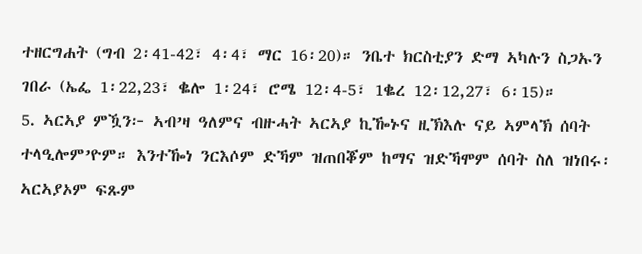ተዘርግሐት (ግብ 2፡41-42፣ 4፡4፣ ማር 16፡20)። ንቤተ ክርስቲያን ድማ ኣካሉን ስጋኡን ገበራ (ኤፌ 1፡22,23፣ ቈሎ 1፡24፣ ሮሜ 12፡4-5፣ 1ቈረ 12፡12,27፣ 6፡15)።
5. ኣርኣያ ምዃን፦ ኣብ’ዛ ዓለምና ብዙሓት ኣርኣያ ኪዀኑና ዚኽእሉ ናይ ኣምላኽ ሰባት ተላዒሎም’ዮም። እንተዀነ ንርእሶም ድኻም ዝጠበቖም ከማና ዝድኻሞም ሰባት ስለ ዝነበሩ፡ ኣርኣያኦም ፍጹም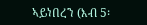ኣይነበረን (እብ 5፡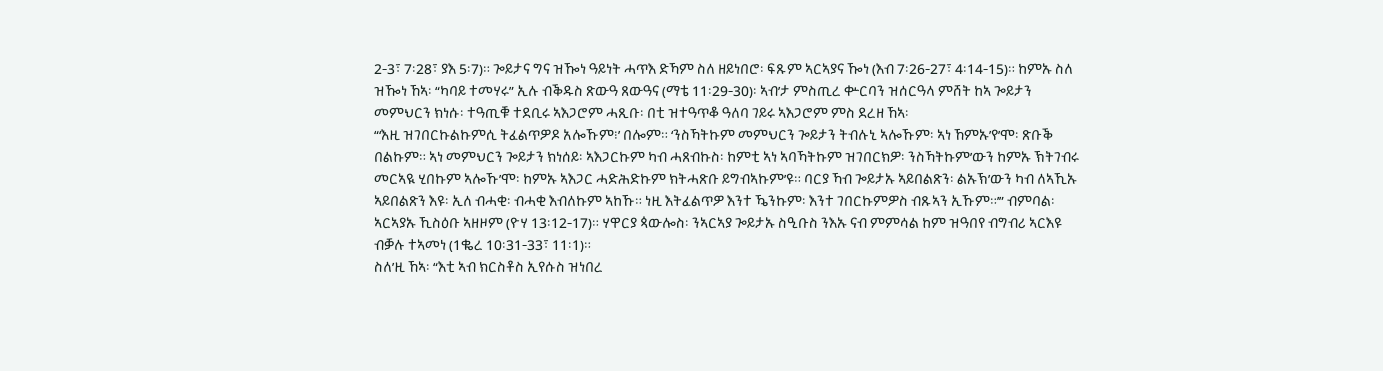2-3፣ 7፡28፣ ያእ 5፡7)። ጐይታና ግና ዝዀነ ዓይነት ሓጥእ ድኻም ስለ ዘይነበሮ፡ ፍጹም ኣርኣያና ዀነ (እብ 7፡26-27፣ 4፡14-15)። ከምኡ ስለ ዝዀነ ኸኣ፡ “ካባይ ተመሃሩ” ኢሉ ብቕዱስ ጽውዓ ጸውዓና (ማቴ 11፡29-30)፡ ኣብ’ታ ምስጢረ ቍርባን ዝሰርዓላ ምሸት ከኣ ጐይታን መምህርን ክነሱ፡ ተዓጢቑ ተደቢሩ ኣእጋሮም ሓጺቡ፡ በቲ ዝተዓጥቆ ዓለባ ገይሩ ኣእጋሮም ምስ ደረዘ ኸኣ፡
“‘እዚ ዝገበርኩልኩምሲ ትፈልጥዎዶ አሎኹም፧’ በሎም። ‘ንስኻትኩም መምህርን ጐይታን ትብሉኒ ኣሎኹም፡ ኣነ ኸምኡ’የ’ሞ፡ ጽቡቕ በልኩም። ኣነ መምህርን ጐይታን ክነሰይ፡ ኣእጋርኩም ካብ ሓጸብኩስ፡ ከምቲ ኣነ ኣባኻትኩም ዝገበርክዎ፡ ንስኻትኩም’ውን ከምኡ ኽትገብሩ መርኣዪ ሂበኩም ኣሎኹ’ሞ፡ ከምኡ ኣእጋር ሓድሕድኩም ክትሓጽቡ ይግብኣኩም’ዩ። ባርያ ኻብ ጐይታኡ ኣይበልጽን፡ ልኡኽ’ውን ካብ ለኣኺኡ ኣይበልጽን እዩ፡ ኢለ ብሓቂ፡ ብሓቂ እብለኩም ኣከኹ። ነዚ እትፈልጥዎ እንተ ዄንኩም፡ እንተ ገበርኩምዎስ ብጹኣን ኢኹም።’” ብምባል፡ ኣርኣያኡ ኺስዕቡ ኣዘዞም (ዮሃ 13፡12-17)። ሃዋርያ ጳውሎስ፡ ንኣርኣያ ጐይታኡ ስዒቡስ ንእኡ ናብ ምምሳል ከም ዝዓበየ ብግብሪ ኣርእዩ ብቓሉ ተኣመነ (1ቈረ 10፡31-33፣ 11፡1)።
ስለ’ዚ ኸኣ፡ “እቲ ኣብ ክርስቶስ ኢየሱስ ዝነበረ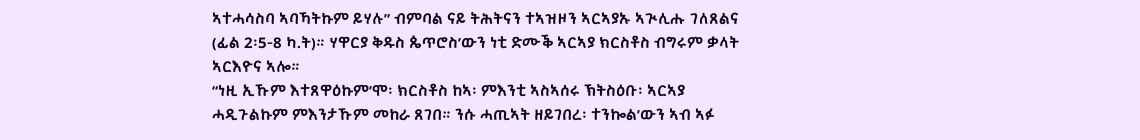ኣተሓሳስባ ኣባኻትኩም ይሃሉ” ብምባል ናይ ትሕትናን ተኣዝዞን ኣርኣያኡ ኣጒሊሑ ገለጸልና (ፊል 2፡5-8 ካ.ት)። ሃዋርያ ቅዱስ ጴጥሮስ’ውን ነቲ ድሙቕ ኣርኣያ ክርስቶስ ብግሩም ቃላት ኣርእዮና ኣሎ።
“ነዚ ኢኹም እተጸዋዕኩም’ሞ፡ ክርስቶስ ከኣ፡ ምእንቲ ኣስኣሰሩ ኽትስዕቡ፡ ኣርኣያ ሓዲጉልኩም ምእንታኹም መከራ ጸገበ። ንሱ ሓጢኣት ዘይገበረ፡ ተንኰል’ውን ኣብ ኣፉ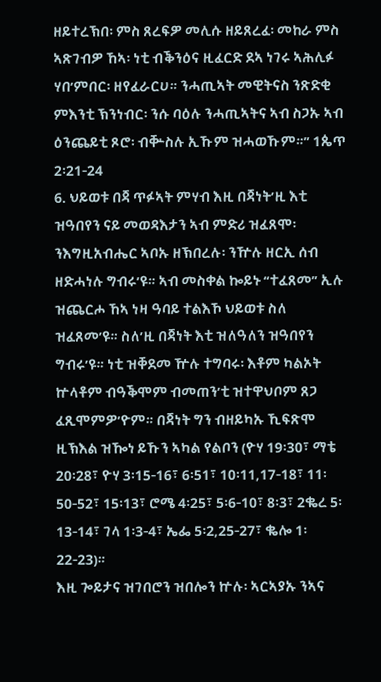ዘይተረኽበ፡ ምስ ጸረፍዎ መሊሱ ዘይጸረፈ፡ መከራ ምስ ኣጽገብዎ ኸኣ፡ ነቲ ብቕንዕና ዚፈርድ ደኣ ነገሩ ኣሕሊፉ ሃበ’ምበር፡ ዘየፈራርሀ። ንሓጢኣት መዊትናስ ንጽድቂ ምእንቲ ኽንነብር፡ ንሱ ባዕሉ ንሓጢኣትና ኣብ ስጋኡ ኣብ ዕንጨይቲ ጾሮ፡ ብቝስሉ ኢኹም ዝሓወኹም።” 1ጴጥ 2፡21-24
6. ህይወቱ በጃ ጥፉኣት ምሃብ እዚ በጃነት’ዚ እቲ ዝዓበየን ናይ መወዳእታን ኣብ ምድሪ ዝፈጸሞ፡ ንእግዚአብሔር ኣቦኡ ዘኽበረሉ፡ ንዅሉ ዘርኢ ሰብ ዘድሓነሉ ግብሩ’ዩ። ኣብ መስቀል ኰይኑ “ተፈጸመ” ኢሉ ዝጨርሖ ኸኣ ነዛ ዓባይ ተልእኾ ህይወቱ ስለ ዝፈጸመ’ዩ። ስለ’ዚ በጃነት እቲ ዝለዓለን ዝዓበየን ግብሩ’ዩ። ነቲ ዝቐደመ ዅሉ ተግባሩ፡ እቶም ካልኦት ኵላቶም ብዓቕሞም ብመጠን’ቲ ዝተዋህቦም ጸጋ ፈጺሞምዎ’ዮም። በጃነት ግን ብዘይካኡ ኺፍጽሞ ዚኽእል ዝዀነ ይኹን ኣካል የልቦን (ዮሃ 19፡30፣ ማቴ 20፡28፣ ዮሃ 3፡15-16፣ 6፡51፣ 10፡11,17-18፣ 11፡50-52፣ 15፡13፣ ሮሜ 4፡25፣ 5፡6-10፣ 8፡3፣ 2ቈረ 5፡13-14፣ ገላ 1፡3-4፣ ኤፌ 5፡2,25-27፣ ቈሎ 1፡22-23)።
እዚ ጐይታና ዝገበሮን ዝበሎን ኵሉ፡ ኣርኣያኡ ንኣና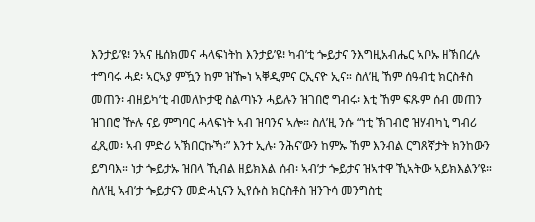እንታይ’ዩ፧ ንኣና ዜሰክመና ሓላፍነትከ እንታይ’ዩ፧ ካብ’ቲ ጐይታና ንእግዚአብሔር ኣቦኡ ዘኽበረሉ ተግባሩ ሓደ፡ ኣርኣያ ምዃን ከም ዝዀነ ኣቐዲምና ርኢናዮ ኢና። ስለ’ዚ ኸም ሰዓብቲ ክርስቶስ መጠን፡ ብዘይካ’ቲ ብመለኮታዊ ስልጣኑን ሓይሉን ዝገበሮ ግብሩ፡ እቲ ኸም ፍጹም ሰብ መጠን ዝገበሮ ዅሉ ናይ ምግባር ሓላፍነት ኣብ ዝባንና ኣሎ። ስለ’ዚ ንሱ “ነቲ ኽገብሮ ዝሃብካኒ ግብሪ ፈጺመ፡ ኣብ ምድሪ ኣኽበርኩኻ፡” እንተ ኢሉ፡ ንሕና’ውን ከምኡ ኸም እንብል ርግጸኛታት ክንከውን ይግባእ። ነታ ጐይታኡ ዝበላ ኺብል ዘይክእል ሰብ፡ ኣብ’ታ ጐይታና ዝኣተዋ ኺኣትው ኣይክእልን’ዩ። ስለ’ዚ ኣብ’ታ ጐይታናን መድሓኒናን ኢየሱስ ክርስቶስ ዝንጉሳ መንግስቲ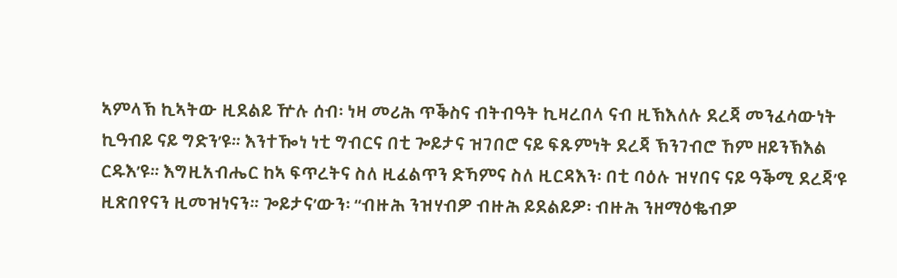ኣምላኽ ኪኣትው ዚደልይ ዅሉ ሰብ፡ ነዛ መሪሕ ጥቕስና ብትብዓት ኪዛረበላ ናብ ዚኽእለሉ ደረጃ መንፈሳውነት ኪዓብይ ናይ ግድን’ዩ። እንተዀነ ነቲ ግብርና በቲ ጐይታና ዝገበሮ ናይ ፍጹምነት ደረጃ ኽንገብሮ ኸም ዘይንኽእል ርዱእ’ዩ። እግዚአብሔር ከኣ ፍጥረትና ስለ ዚፈልጥን ድኻምና ስለ ዚርዳእን፡ በቲ ባዕሉ ዝሃበና ናይ ዓቕሚ ደረጃ’ዩ ዚጽበየናን ዚመዝነናን። ጐይታና’ውን፡ “ብዙሕ ንዝሃብዎ ብዙሕ ይደልይዎ፡ ብዙሕ ንዘማዕቈብዎ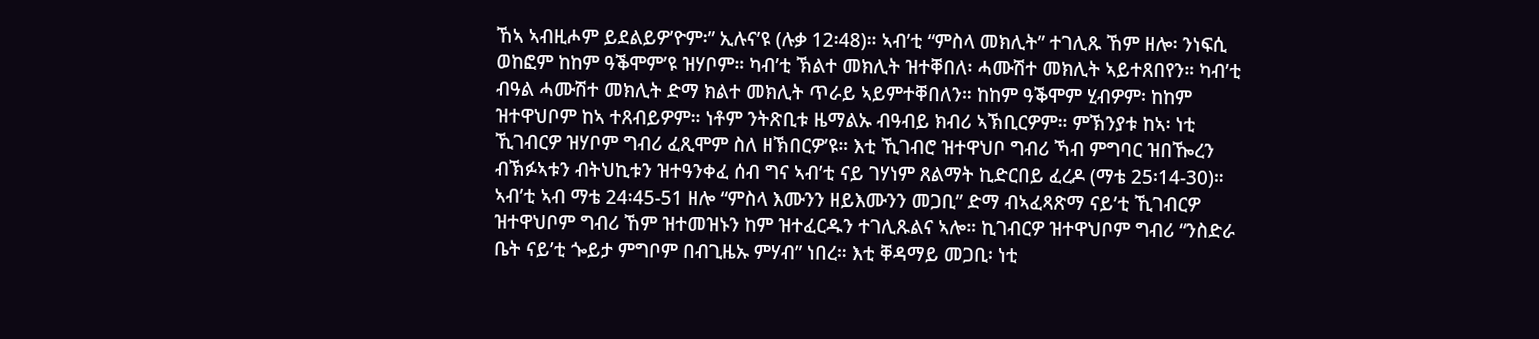ኸኣ ኣብዚሖም ይደልይዎ’ዮም፡” ኢሉና’ዩ (ሉቃ 12፡48)። ኣብ’ቲ “ምስላ መክሊት” ተገሊጹ ኸም ዘሎ፡ ንነፍሲ ወከፎም ከከም ዓቕሞም’ዩ ዝሃቦም። ካብ’ቲ ኽልተ መክሊት ዝተቐበለ፡ ሓሙሽተ መክሊት ኣይተጸበየን። ካብ’ቲ ብዓል ሓሙሽተ መክሊት ድማ ክልተ መክሊት ጥራይ ኣይምተቐበለን። ከከም ዓቕሞም ሂብዎም፡ ከከም ዝተዋህቦም ከኣ ተጸብይዎም። ነቶም ንትጽቢቱ ዜማልኡ ብዓብይ ክብሪ ኣኽቢርዎም። ምኽንያቱ ከኣ፡ ነቲ ኺገብርዎ ዝሃቦም ግብሪ ፈጺሞም ስለ ዘኽበርዎ’ዩ። እቲ ኺገብሮ ዝተዋህቦ ግብሪ ኻብ ምግባር ዝበዀረን ብኽፉኣቱን ብትህኪቱን ዝተዓንቀፈ ሰብ ግና ኣብ’ቲ ናይ ገሃነም ጸልማት ኪድርበይ ፈረዶ (ማቴ 25፡14-30)።
ኣብ’ቲ ኣብ ማቴ 24፡45-51 ዘሎ “ምስላ እሙንን ዘይእሙንን መጋቢ” ድማ ብኣፈጻጽማ ናይ’ቲ ኺገብርዎ ዝተዋህቦም ግብሪ ኸም ዝተመዝኑን ከም ዝተፈርዱን ተገሊጹልና ኣሎ። ኪገብርዎ ዝተዋህቦም ግብሪ “ንስድራ ቤት ናይ’ቲ ጐይታ ምግቦም በብጊዜኡ ምሃብ” ነበረ። እቲ ቐዳማይ መጋቢ፡ ነቲ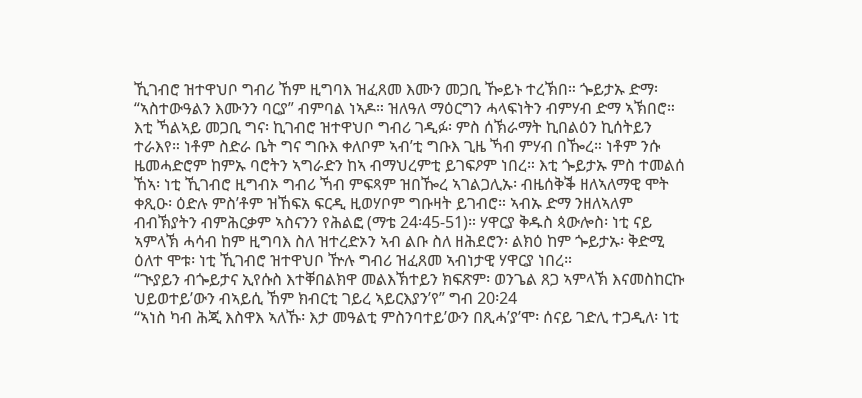ኺገብሮ ዝተዋህቦ ግብሪ ኸም ዚግባእ ዝፈጸመ እሙን መጋቢ ዀይኑ ተረኽበ። ጐይታኡ ድማ፡ “ኣስተውዓልን እሙንን ባርያ” ብምባል ነኣዶ። ዝለዓለ ማዕርግን ሓላፍነትን ብምሃብ ድማ ኣኽበሮ። እቲ ኻልኣይ መጋቢ ግና፡ ኪገብሮ ዝተዋህቦ ግብሪ ገዲፉ፡ ምስ ሰኽራማት ኪበልዕን ኪሰትይን ተራእየ። ነቶም ስድራ ቤት ግና ግቡእ ቀለቦም ኣብ’ቲ ግቡእ ጊዜ ኻብ ምሃብ በዀረ። ነቶም ንሱ ዜመሓድሮም ከምኡ ባሮትን ኣግራድን ከኣ ብማህረምቲ ይገፍዖም ነበረ። እቲ ጐይታኡ ምስ ተመልሰ ኸኣ፡ ነቲ ኺገብሮ ዚግብኦ ግብሪ ኻብ ምፍጻም ዝበዀረ ኣገልጋሊኡ፡ ብዜሰቅቕ ዘለኣለማዊ ሞት ቀጺዑ፡ ዕድሉ ምስ’ቶም ዝኸፍአ ፍርዲ ዚወሃቦም ግቡዛት ይገብሮ። ኣብኡ ድማ ንዘለኣለም ብብኽያትን ብምሕርቃም ኣስናንን የሕልፎ (ማቴ 24፡45-51)። ሃዋርያ ቅዱስ ጳውሎስ፡ ነቲ ናይ ኣምላኽ ሓሳብ ከም ዚግባእ ስለ ዝተረድኦን ኣብ ልቡ ስለ ዘሕደሮን፡ ልክዕ ከም ጐይታኡ፡ ቅድሚ ዕለተ ሞቱ፡ ነቲ ኺገብሮ ዝተዋህቦ ዅሉ ግብሪ ዝፈጸመ ኣብነታዊ ሃዋርያ ነበረ።
“ጒያይን ብጐይታና ኢየሱስ እተቐበልክዋ መልእኽተይን ክፍጽም፡ ወንጌል ጸጋ ኣምላኽ እናመስከርኩ ህይወተይ’ውን ብኣይሲ ኸም ክብርቲ ገይረ ኣይርእያን’የ” ግብ 20፡24
“ኣነስ ካብ ሕጂ እስዋእ ኣለኹ፡ እታ መዓልቲ ምስንባተይ’ውን በጺሓ’ያ’ሞ፡ ሰናይ ገድሊ ተጋዲለ፡ ነቲ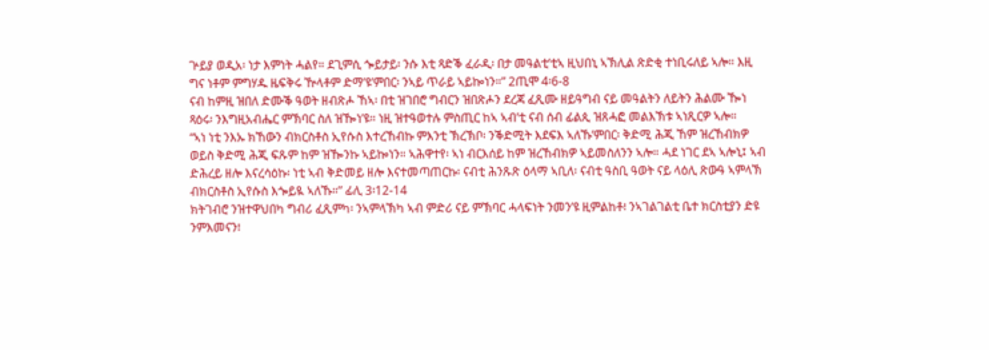ጕይያ ወዲአ፡ ነታ እምነት ሓልየ። ደጊምሲ ጐይታይ፡ ንሱ እቲ ጻድቕ ፈራዲ፡ በታ መዓልቲ’ቲኣ ዚህበኒ ኣኽሊል ጽድቂ ተነቢሩለይ ኣሎ። እዚ ግና ነቶም ምግሃዱ ዜፍቅሩ ዅላቶም ድማ’ዩ’ምበር፡ ንኣይ ጥራይ ኣይኰነን።” 2ጢሞ 4፡6-8
ናብ ከምዚ ዝበለ ድሙቕ ዓወት ዘብጽሖ ኸኣ፡ በቲ ዝገበሮ ግብርን ዝበጽሖን ደረጃ ፈጺሙ ዘይዓግብ ናይ መዓልትን ለይትን ሕልሙ ዀነ ጻዕሩ፡ ንእግዚአብሔር ምኽባር ስለ ዝዀነ’ዩ። ነዚ ዝተዓወተሉ ምስጢር ከኣ ኣብ’ቲ ናብ ሰብ ፊልጲ ዝጸሓፎ መልእኽቱ ኣነጺርዎ ኣሎ።
“ኣነ ነቲ ንእኡ ክኸውን ብክርስቶስ ኢየሱስ እተረኸብኩ ምእንቲ ኽረኽቦ፡ ንቕድሚት እደፍእ ኣለኹ’ምበር፡ ቅድሚ ሕጂ ኸም ዝረኸብክዎ ወይስ ቅድሚ ሕጂ ፍጹም ከም ዝዀንኩ ኣይኰነን። ኣሕዋተየ፡ ኣነ ብርእሰይ ከም ዝረኸብክዎ ኣይመስለንን ኣሎ። ሓደ ነገር ደኣ ኣሎኒ፤ ኣብ ድሕረይ ዘሎ እናረሳዕኩ፡ ነቲ ኣብ ቅድመይ ዘሎ እናተመጣጠርኩ፡ ናብቲ ሕንጹጽ ዕላማ ኣቢለ፡ ናብቲ ዓስቢ ዓወት ናይ ላዕሊ ጽውዓ ኣምላኽ ብክርስቶስ ኢየሱስ እጐይዪ ኣለኹ።” ፊሊ 3፡12-14
ክትገብሮ ንዝተዋህበካ ግብሪ ፈጺምካ፡ ንኣምላኽካ ኣብ ምድሪ ናይ ምኽባር ሓላፍነት ንመን’ዩ ዚምልከቶ፧ ንኣገልገልቲ ቤተ ክርስቲያን ድዩ ንምእመናን፧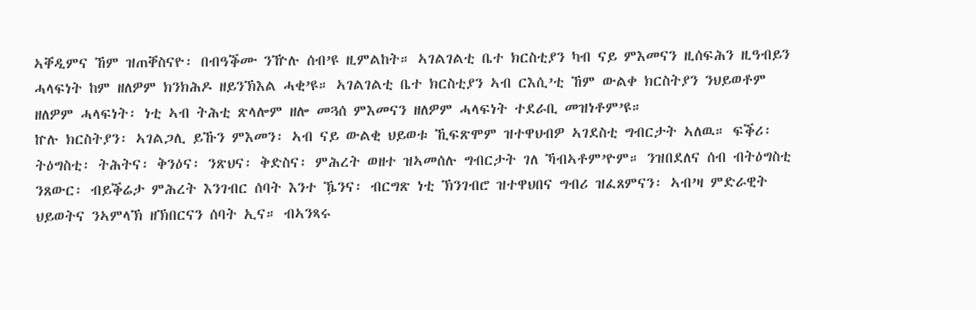ኣቐዲምና ኸም ዝጠቐስናዮ፡ በብዓቕሙ ንዅሉ ሰብ’ዩ ዚምልከት። ኣገልገልቲ ቤተ ክርስቲያን ካብ ናይ ምእመናን ዚሰፍሕን ዚዓብይን ሓላፍነት ከም ዘለዎም ክንክሕዶ ዘይንኽእል ሓቂ’ዩ። ኣገልገልቲ ቤተ ክርስቲያን ኣብ ርእሲ’ቲ ኸም ውልቀ ክርስትያን ንህይወቶም ዘለዎም ሓላፍነት፡ ነቲ ኣብ ትሕቲ ጽላሎም ዘሎ መጓሰ ምእመናን ዘለዎም ሓላፍነት ተደራቢ መዝነቶም’ዩ።
ኵሉ ክርስትያን፡ ኣገልጋሊ ይኹን ምእመን፡ ኣብ ናይ ውልቂ ህይወቱ ኺፍጽሞም ዝተዋህብዎ ኣገደስቲ ግብርታት ኣለዉ። ፍቕሪ፡ ትዕግስቲ፡ ትሕትና፡ ቅንዕና፡ ንጽህና፡ ቅድስና፡ ምሕረት ወዘተ ዝኣመሰሉ ግብርታት ገለ ኻብኣቶም’ዮም። ንዝበደለና ሰብ ብትዕግስቲ ንጸውር፡ ብይቕሬታ ምሕረት እንገብር ሰባት እንተ ዄንና፡ ብርግጽ ነቲ ኽንገብሮ ዝተዋህበና ግብሪ ዝፈጸምናን፡ ኣብ’ዛ ምድራዊት ህይወትና ንኣምላኽ ዘኽበርናን ሰባት ኢና። ብኣንጻሩ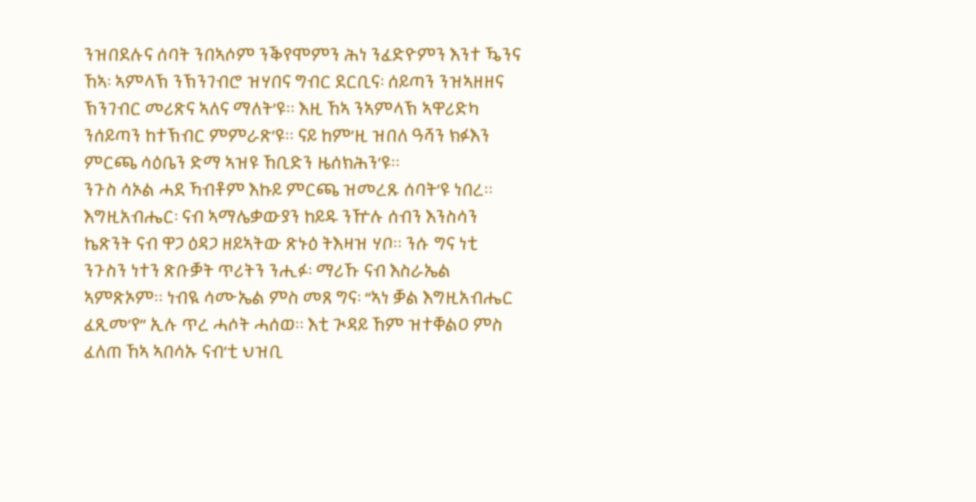ንዝበደሉና ሰባት ንበኣሶም ንቕየሞምን ሕነ ንፈድዮምን እንተ ዄንና ኸኣ፡ ኣምላኽ ንኽንገብሮ ዝሃበና ግብር ደርቢና፡ ሰይጣን ንዝኣዘዘና ኽንገብር መሪጽና ኣለና ማለት’ዩ። እዚ ኸኣ ንኣምላኽ ኣዋሪድካ ንሰይጣን ከተኽብር ምምራጽ’ዩ። ናይ ከም’ዚ ዝበለ ዓሻን ክፉእን ምርጫ ሳዕቤን ድማ ኣዝዩ ኸቢድን ዜሰክሕን’ዩ።
ንጉስ ሳኦል ሓደ ኻብቶም እኩይ ምርጫ ዝመረጹ ሰባት’ዩ ነበረ። እግዚአብሔር፡ ናብ ኣማሌቃውያን ከይዱ ንዅሉ ሰብን እንስሳን ኬጽንት ናብ ዋጋ ዕዳጋ ዘይኣትው ጽኑዕ ትእዛዝ ሃቦ። ንሱ ግና ነቲ ንጉስን ነተን ጽቡቓት ጥሪትን ንሒፉ፡ ማሪኹ ናብ እስራኤል ኣምጽኦም። ነብዪ ሳሙኤል ምስ መጸ ግና፡ “ኣነ ቓል እግዚአብሔር ፈጺመ’የ” ኢሉ ጥረ ሓሶት ሓሰወ። እቲ ጒዳይ ኸም ዝተቐልዐ ምስ ፈለጠ ኸኣ ኣበሳኡ ናብ’ቲ ህዝቢ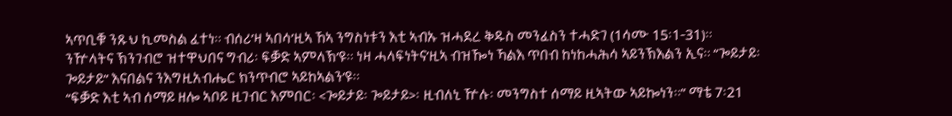ኣጥቢቑ ንጹህ ኪመስል ፈተነ። ብሰሪ’ዛ ኣበሳ’ዚኣ ኸኣ ንግስነቱን እቲ ኣብኡ ዝሓደረ ቅዱስ መንፈስን ተሓድገ (1ሳሙ 15፡1-31)።
ንዅላትና ኽንገብሮ ዝተዋህበና ግብሪ፡ ፍቓድ ኣምላኽ’ዩ። ነዛ ሓላፍነትና’ዚኣ ብዝዀነ ኻልእ ጥበብ ከነከሓሕሳ ኣይንኽእልን ኢና። “ጐይታይ፡ ጐይታይ” እናበልና ንእግዚአብሔር ክንጥብሮ ኣይከኣልን’ዩ።
“ፍቓድ እቲ ኣብ ሰማይ ዘሎ ኣቦይ ዚገብር እምበር፡ <ጐይታይ፡ ጐይታይ>፡ ዚብለኒ ዅሉ፡ መንግስተ ሰማይ ዚኣትው ኣይኰነን።” ማቴ 7፡21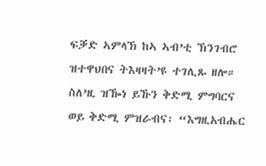ፍቓድ ኣምላኽ ከኣ ኣብ’ቲ ኽንገብሮ ዝተዋህበና ትእዛዛት’ዩ ተገሊጹ ዘሎ። ስለ’ዚ ዝዀነ ይኹን ቅድሚ ምግባርና ወይ ቅድሚ ምዝራብና፡ “እግዚአብሔር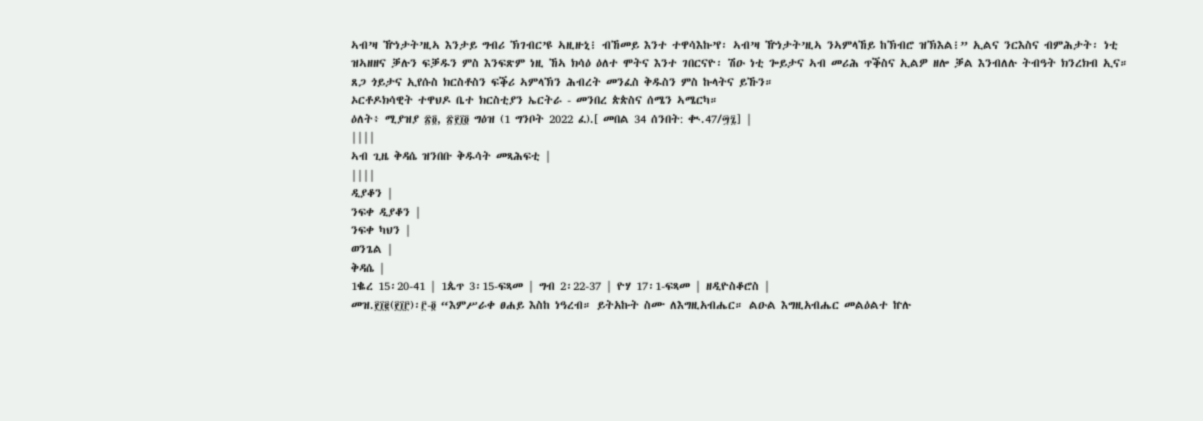ኣብ’ዛ ዅነታት’ዚኣ እንታይ ግብሪ ኽገብር’ዩ ኣዚዙኒ፧ ብኸመይ እንተ ተዋሳእኩ’የ፡ ኣብ’ዛ ዅነታት’ዚኣ ንኣምላኸይ ከኽብሮ ዝኽእል፧” ኢልና ንርእስና ብምሕታት፡ ነቲ ዝኣዘዘና ቓሉን ፍቓዱን ምስ እንፍጽም ነዚ ኸኣ ክሳዕ ዕለተ ሞትና እንተ ገበርናዮ፡ ሽዑ ነቲ ጐይታና ኣብ መሪሕ ጥቕስና ኢልዎ ዘሎ ቓል እንብለሉ ትብዓት ክንረክብ ኢና።
ጸጋ ጎይታና ኢየሱስ ክርስቶስን ፍቕሪ ኣምላኽን ሕብረት መንፈስ ቅዱስን ምስ ኩላትና ይኹን።
ኦርቶዶክሳዊት ተዋህዶ ቤተ ክርስቲያን ኤርትራ - መንበረ ጵጵስና ሰሜን ኣሜርካ።
ዕለት፥ ሚያዝያ ፳፬, ፳፻፲፬ ግዕዝ (1 ግንቦት 2022 ፈ).[ መበል 34 ሰንበት: ቊ.47/፵፯] |
||||
ኣብ ጊዜ ቅዳሴ ዝንበቡ ቅዱሳት መጻሕፍቲ |
||||
ዲያቆን |
ንፍቀ ዲያቆን |
ንፍቀ ካህን |
ወንጌል |
ቅዳሴ |
1ቈረ 15፡20-41 | 1ጴጥ 3፡15-ፍጻመ | ግብ 2፡22-37 | ዮሃ 17፡1-ፍጻመ | ዘዲዮስቆሮስ |
መዝ.፻፲፪(፻፲፫)፡፫-፬ “እምሥራቀ ፀሐይ እስከ ነዓረብ። ይትአኩት ስሙ ለእግዚአብሔር። ልዑል እግዚአብሔር መልዕልተ ኵሉ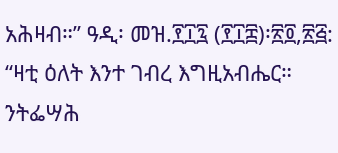አሕዛብ።” ዓዲ፡ መዝ.፻፲፯ (፻፲፰)፡፳፬,፳፭: “ዛቲ ዕለት እንተ ገብረ እግዚአብሔር። ንትፌሣሕ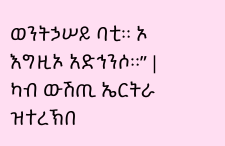ወንትኃሠይ ባቲ። ኦ እግዚኦ አድኅንሶ።” |
ካብ ውሽጢ ኤርትራ ዝተረኽበ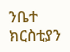ንቤተ ክርስቲያን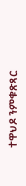ተዋህዶ ንምቁጽጻር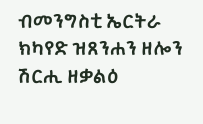ብመንግስቲ ኤርትራ ክካየድ ዝጸንሐን ዘሎን ሽርሒ ዘቃልዕ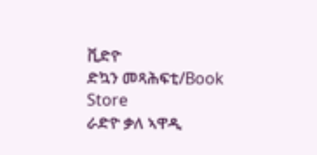ቪድዮ
ድኳን መጻሕፍቲ/Book Store
ራድዮ ቃለ ኣዋዲ